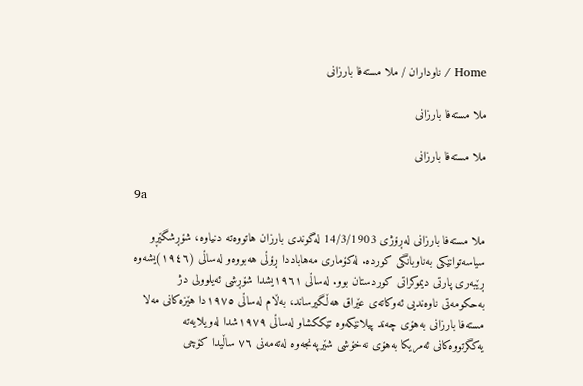Home / ناوداران / ملا مسته‌فا بارزانی

ملا مسته‌فا بارزانی

ملا مسته‌فا بارزانی

9a

ملا مسته‌فا بارزانی له‌ڕۆژی‌ 14/3/1903 له‌گوندی بارزان هاتووه‌ته‌ دنیاوه‌، شۆڕشگێڕو سیاسه‌توانێكی به‌ناوبانگی كورده‌. له‌كۆماری مه‌هاباددا ڕۆڵی هه‌بووه‌و له‌ساڵی‌ (١٩٤٦)یشه‌وه‌ ڕێبه‌ری پارتی دیموكراتی كوردستان بوو. له‌ساڵی‌ ١٩٦١یشدا شۆڕشی ئه‌یلوولی دژ به‌حكومه‌تی ناوه‌ندیی ئه‌وكاته‌ی عێراق هه‌ڵگیرساند، به‌ڵام له‌ساڵی‌ ١٩٧٥دا هێزه‌كانی مه‌لا مسته‌فا بارزانی‌ به‌هۆی‌ چه‌ند پیلانێكه‌وه‌ تێككشاو له‌ساڵی‌ ١٩٧٩شدا له‌ویلایه‌ته‌ یه‌كگرتووه‌كانی‌ ئه‌مریكا به‌هۆی نه‌خۆشی شێرپه‌نجه‌وه‌ له‌ته‌مه‌نی‌ ٧٦ ساڵیدا كۆچی‌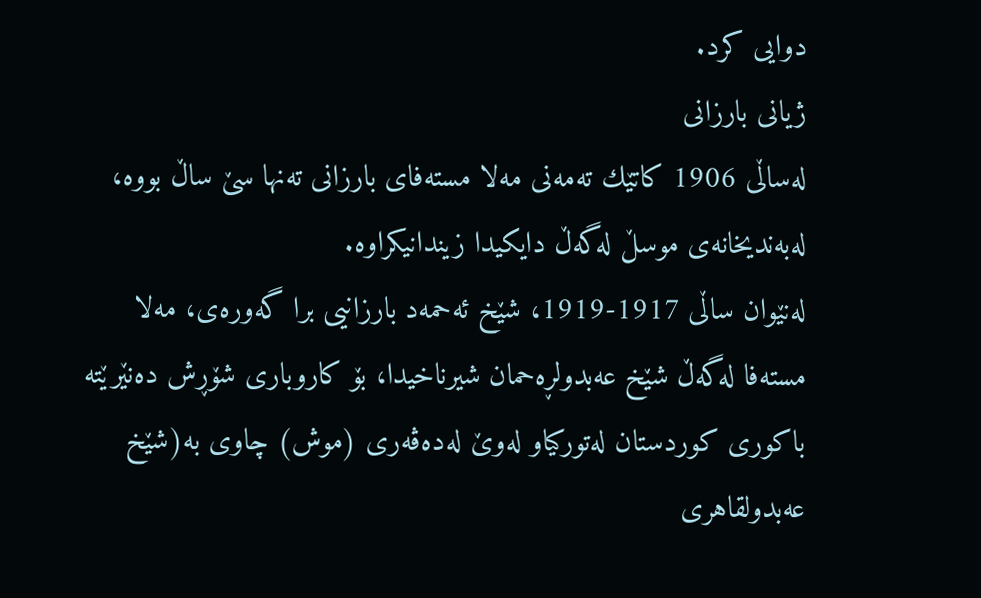دوایی كرد.
ژیانی‌ بارزانی‌
له‌ساڵی 1906 كاتێك ته‌مه‌نی‌ مه‌لا مسته‌فای‌ بارزانی‌ ته‌نها سێ‌ ساڵ‌ بووه‌، له‌به‌ندیخانه‌ی موسڵ‌ له‌گه‌ڵ‌ دایكیدا زیندانیكراوه‌.
له‌نێوان ساڵی 1917-1919، شێخ ئه‌حمه‌د بارزانیی برا گه‌وره‌ی، مه‌لا مسته‌فا له‌گه‌ڵ‌ شێخ عه‌بدولڕه‌حمان شیرناخیدا، بۆ كاروباری شۆڕش ده‌نێرێته‌ باكوری‌ كوردستان له‌توركیاو له‌وێ‌ له‌ده‌ڤه‌ری‌ (موش) چاوی به‌(شێخ عه‌بدولقاهری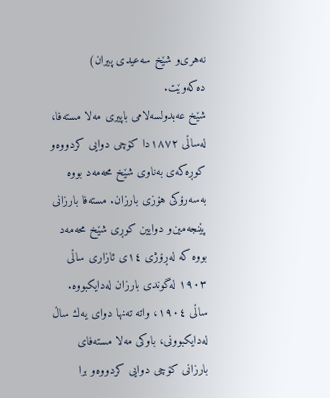نه‌هری‌و شێخ سه‌عیدی پیران) ده‌كه‌وێت.
شێخ عه‌بدولسه‌لامی‌ باپیری مه‌لا مسته‌فا، له‌ساڵی‌ ١٨٧٢دا كۆچی‌ دوایی كردووه‌و كوڕه‌كه‌ی به‌ناوی شێخ محه‌مه‌د بووه‌ به‌سه‌رۆكی هۆزی بارزان. مسته‌فا بارزانی پێنجه‌مین‌و دوایین كوڕی شێخ محه‌مه‌د بووه‌ كه‌ له‌ڕۆژی‌ ١٤ی ئازاری ساڵی‌ ١٩٠٣ له‌گوندی بارزان له‌دایكبووه‌. ساڵی ١٩٠٤، واته‌ ته‌نها دوای‌ یه‌ك ساڵ‌ له‌دایكبوونی‌، باوكی مه‌لا مسته‌فای‌ بارزانی‌ كۆچی‌ دوایی كردووه‌و برا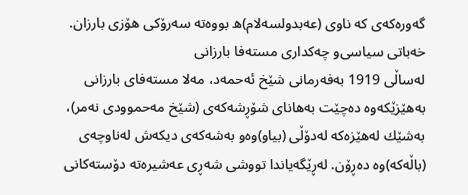گه‌وره‌كه‌ی كه‌ ناوی‌ (عه‌بدولسه‌لام)ه‌ بووه‌ته‌ سه‌رۆكی هۆزی‌ بارزان.
خه‌باتی‌ سیاسی‌‌و چه‌كداری‌ مسته‌فا بارزانی‌
له‌ساڵی 1919 به‌فه‌رمانی شێخ ئه‌حمه‌د، مه‌لا مسته‌فای‌ بارزانی‌ به‌هێزێكه‌وه‌ ده‌چێت به‌هانای‌ شۆڕشه‌كه‌ی‌ (شێخ مه‌حموودی نه‌مر)، به‌شێك له‌هێزه‌كه‌ له‌دۆڵی (بیاو)وه‌و به‌شه‌كه‌ی دیكه‌ش له‌ناوچه‌ی (باڵه‌كه‌)وه‌ ده‌ڕۆن. له‌ڕێگه‌یاندا تووشی شه‌ڕی عه‌شیره‌ته‌ دۆسته‌كانی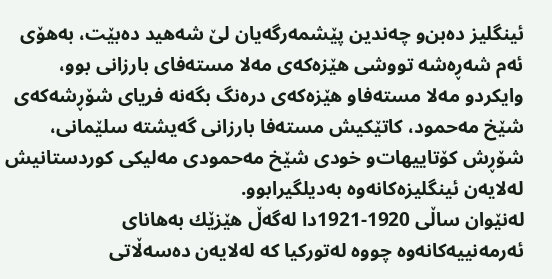ئینگلیز ده‌بن‌و چه‌ندین پێشمه‌رگه‌یان لێ‌ شه‌هید ده‌بێت، به‌هۆی‌ ئه‌م شه‌ڕه‌شه‌ تووشی‌ هێزه‌كه‌ی‌ مه‌لا مسته‌فای‌ بارزانی‌ بوو، وایكردو مه‌لا مسته‌فاو هێزه‌كه‌ی‌ دره‌نگ بگه‌نه‌ فریای‌ شۆڕشه‌كه‌ی‌ شێخ مه‌حمود، كاتێكیش مسته‌فا بارزانی‌ گه‌یشته‌ سلێمانی‌، شۆڕش كۆتاییهات‌و خودی‌ شێخ مه‌حمودی‌ مه‌لیكی‌ كوردستانیش له‌لایه‌ن ئینگلیزه‌كانه‌وه‌ به‌دیلگیرابوو.
له‌نێوان ساڵی 1920-1921دا له‌گه‌ڵ‌ هێزێك به‌هانای‌ ئه‌رمه‌نییه‌كانه‌وه‌ چووه‌ له‌توركیا كه‌ له‌لایه‌ن ده‌سه‌ڵاتی‌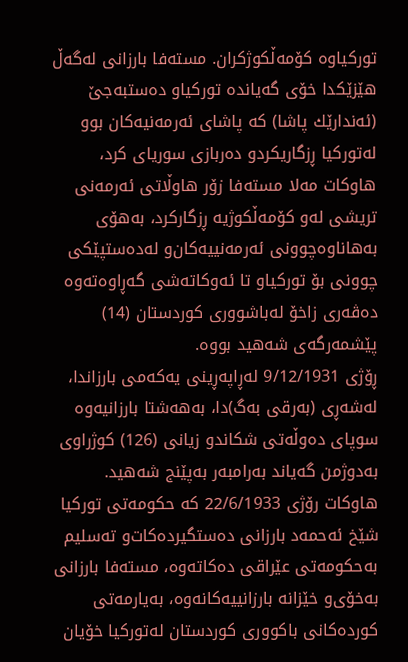توركیاوه‌ كۆمه‌ڵكوژكران. مسته‌فا بارزانی‌ له‌گه‌ڵ‌ هێزێكدا خۆی‌ گه‌یانده‌ توركیاو ده‌ستبه‌جێ‌ (ئه‌ندارێك پاشا) كه‌ پاشای ئه‌رمه‌نیه‌كان بوو له‌توركیا ڕزگاریكردو ده‌ربازی‌ سوریای‌ كرد، هاوكات مه‌لا مسته‌فا زۆر هاوڵاتی‌ ئه‌رمه‌نی‌ تریشی‌ له‌و كۆمه‌ڵكوژیه‌ ڕزگاركرد، به‌هۆی‌ به‌هاناوه‌چوونی‌ ئه‌رمه‌نییه‌كان‌و له‌ده‌ستپێكی‌ چوونی‌ بۆ توركیاو تا ئه‌وكاته‌شی‌ گه‌ڕاوه‌ته‌وه‌ ده‌ڤه‌ری‌ زاخۆ له‌باشووری‌ كوردستان (14) پێشمه‌رگه‌ی‌ شه‌هید بووه‌.
ڕۆژی‌ 9/12/1931 له‌ڕاپه‌ڕینی یه‌كه‌می بارزاندا، له‌شه‌ڕی (به‌رقی به‌گ)دا، به‌هه‌شتا بارزانیه‌وه‌ سوپای ده‌وڵه‌تی شكاندو زیانی (126) كوژراوی به‌دوژمن گه‌یاند به‌رامبه‌ر به‌پێنج شه‌هید.
هاوكات رۆژی‌ 22/6/1933 كه‌ حكومه‌تی توركیا شێخ ئه‌حمه‌د بارزانی ده‌ستگیرده‌كات‌و ته‌سلیم به‌حكومه‌تی عێراقی ده‌كاته‌وه‌، مسته‌فا بارزانی به‌خۆی‌و خێزانه‌ بارزانییه‌كانه‌وه‌، به‌یارمه‌تی كورده‌كانی باكووری‌ كوردستان له‌توركیا خۆیان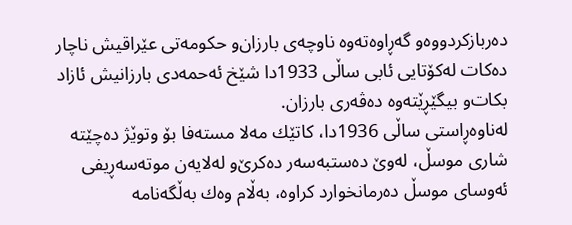ده‌ربازكردووه‌و گه‌ڕاوه‌ته‌وه‌ ناوچه‌ی بارزان‌و حكومه‌تی عێراقیش ناچار ده‌كات له‌كۆتایی ئابی ساڵی‌ 1933دا شێخ ئه‌حمه‌دی بارزانیش ئازاد بكات‌و بیگێڕێته‌وه‌ ده‌ڤه‌ری‌ بارزان.
له‌ناوه‌ڕاستی ساڵی 1936دا، كاتێك مه‌لا مسته‌فا بۆ وتوێژ ده‌چێته‌ شاری‌ موسڵ‌، له‌وێ‌ ده‌ستبه‌سه‌ر ده‌كرێ‌‌و له‌لایه‌ن موته‌سه‌ڕیفی ئه‌وسای موسڵ‌ ده‌رمانخوارد كراوه‌، به‌ڵام وه‌ك به‌ڵگه‌نامه‌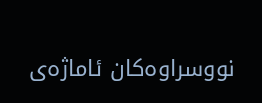نووسراوه‌كان ئاماژه‌ی‌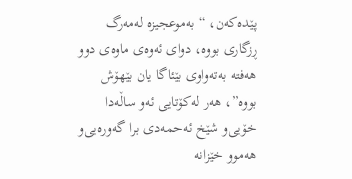پێده‌كه‌ن، “به‌موعجیزه‌ له‌مه‌رگ ڕزگاری بووه‌، دوای‌ ئه‌وه‌ی‌ ماوه‌ی‌ دوو هه‌فته‌ به‌ته‌واوی‌ بێئاگا یان بێهۆش بووه‌”، هه‌ر له‌كۆتایی ئه‌و ساڵه‌دا خۆیی‌و شێخ ئه‌حمه‌دی برا گه‌وره‌یی‌و هه‌موو خێزانه‌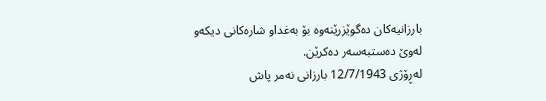بارزانیه‌كان ده‌گوێزرێنه‌وه‌ بۆ به‌غداو شاره‌كانی دیكه‌و له‌وێ‌ ده‌ستبه‌سه‌ر ده‌كرێن.
له‌ڕۆژی‌ 12/7/1943 بارزانی نه‌مر پاش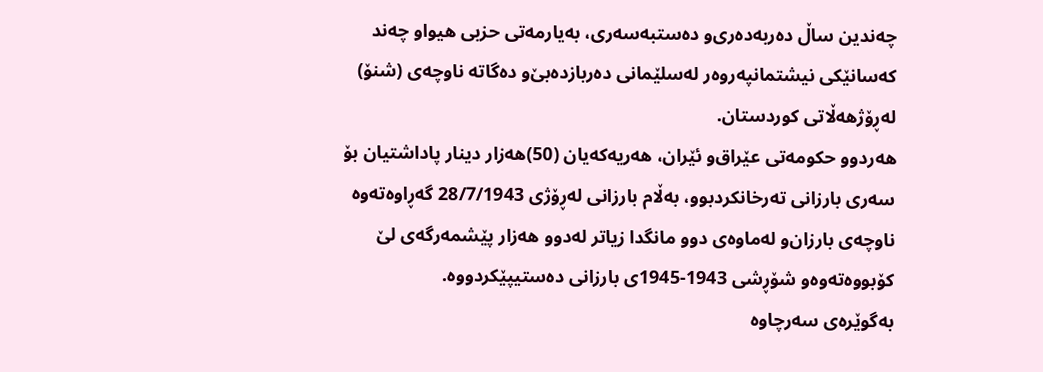چه‌ندین ساڵ‌ ده‌ربه‌ده‌ری‌و ده‌ستبه‌سه‌ری، به‌یارمه‌تی حزبی هیواو چه‌ند كه‌سانێكی نیشتمانپه‌روه‌ر له‌سلێمانی ده‌ربازده‌بێ‌‌و ده‌گاته‌ ناوچه‌ی‌ (شنۆ) له‌ڕۆژهه‌ڵاتی‌ كوردستان.
هه‌ردوو حكومه‌تی عێراق‌و ئێران، هه‌ریه‌كه‌یان (50)هه‌زار دینار پاداشتیان بۆ سه‌ری بارزانی ته‌رخانكردبوو، به‌ڵام بارزانی له‌ڕۆژی‌ 28/7/1943 گه‌ڕاوه‌ته‌وه‌ ناوچه‌ی بارزان‌و له‌ماوه‌ی دوو مانگدا زیاتر له‌دوو هه‌زار پێشمه‌رگه‌ی لێ كۆبووه‌ته‌وه‌و شۆڕشی 1943-1945ی‌ بارزانی‌ ده‌ستیپێكردووه‌.
به‌گوێره‌ی‌ سه‌رچاوه‌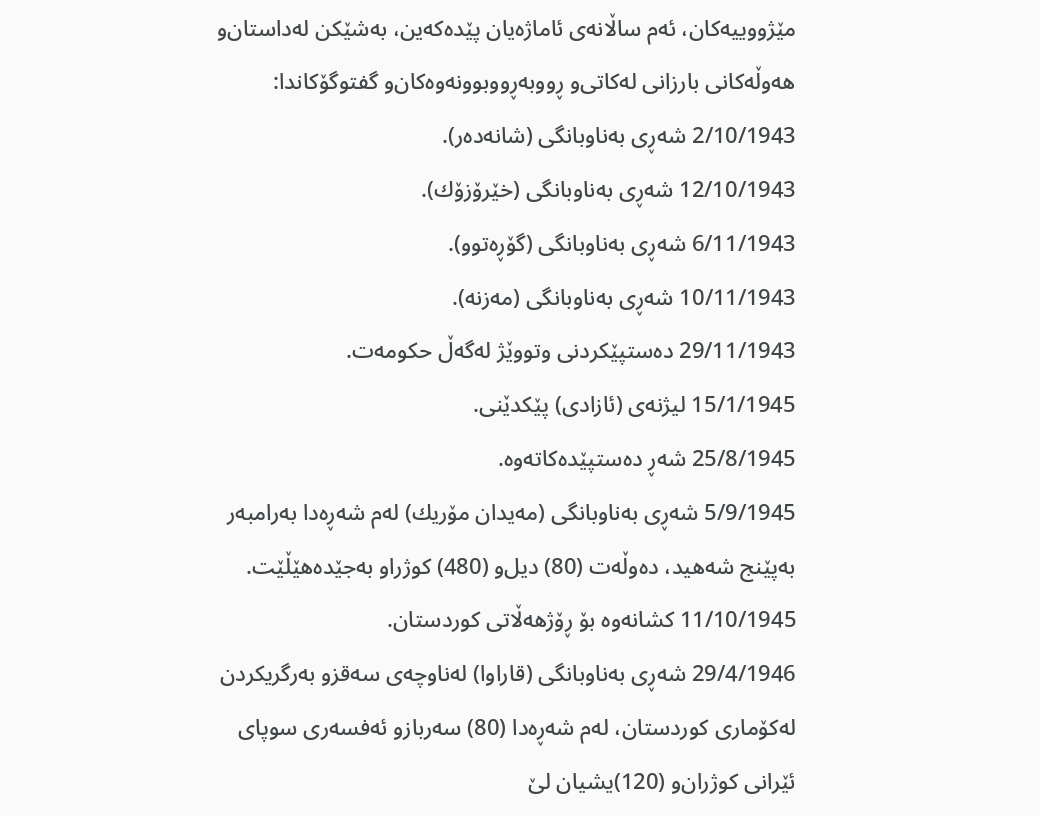مێژووییه‌كان، ئه‌م ساڵانه‌ی‌ ئاماژه‌یان پێده‌كه‌ین، به‌شێكن له‌داستان‌و هه‌وڵه‌كانی‌ بارزانی‌ له‌كاتی‌‌و ڕووبه‌ڕووبوونه‌وه‌كان‌و گفتوگۆكاندا:
2/10/1943 شه‌ڕی به‌ناوبانگی (شانه‌ده‌ر).
12/10/1943 شه‌ڕی به‌ناوبانگی (خێرۆزۆك).
6/11/1943 شه‌ڕی به‌ناوبانگی (گۆڕه‌توو).
10/11/1943 شه‌ڕی به‌ناوبانگی (مه‌زنه‌).
29/11/1943 ده‌ستپێكردنی وتووێژ له‌گه‌ڵ‌ حكومه‌ت.
15/1/1945 لیژنه‌ی (ئازادی) پێكدێنی.
25/8/1945 شه‌ڕ ده‌ستپێده‌كاته‌وه‌.
5/9/1945 شه‌ڕی به‌ناوبانگی (مه‌یدان مۆریك) له‌م شه‌ڕه‌دا به‌رامبه‌ر به‌پێنج شه‌هید، ده‌وڵه‌ت (80) دیل‌و (480) كوژراو به‌جێده‌هێڵێت.
11/10/1945 كشانه‌وه‌ بۆ ڕۆژهه‌ڵاتی‌ كوردستان.
29/4/1946 شه‌ڕی به‌ناوبانگی (قاراوا) له‌ناوچه‌ی سه‌قزو به‌رگریكردن له‌كۆماری كوردستان، له‌م شه‌ڕه‌دا (80) سه‌ربازو ئه‌فسه‌ری سوپای ئێرانی كوژران‌و (120)یشیان لێ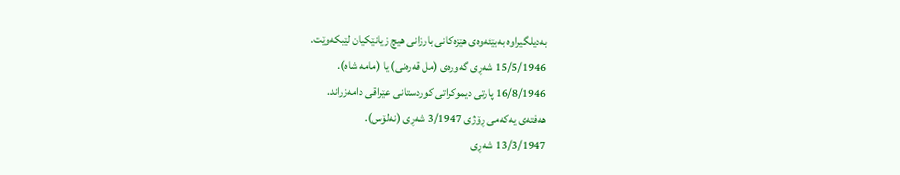به‌دیلگیراوه‌ به‌بێئه‌وه‌ی هێزه‌كانی بارزانی هیچ زیانێكیان لێبكه‌وێت.
15/5/1946 شه‌ڕی گه‌وره‌ی (مل قه‌ره‌نی) یا (مامه‌ شاه).
16/8/1946 پارتی دیموكراتی كوردستانی عێراقی دامه‌زراند.
هه‌فته‌ی یه‌كه‌می ڕۆژی‌ 3/1947 شه‌ڕی (نه‌لۆس).
13/3/1947 شه‌ڕی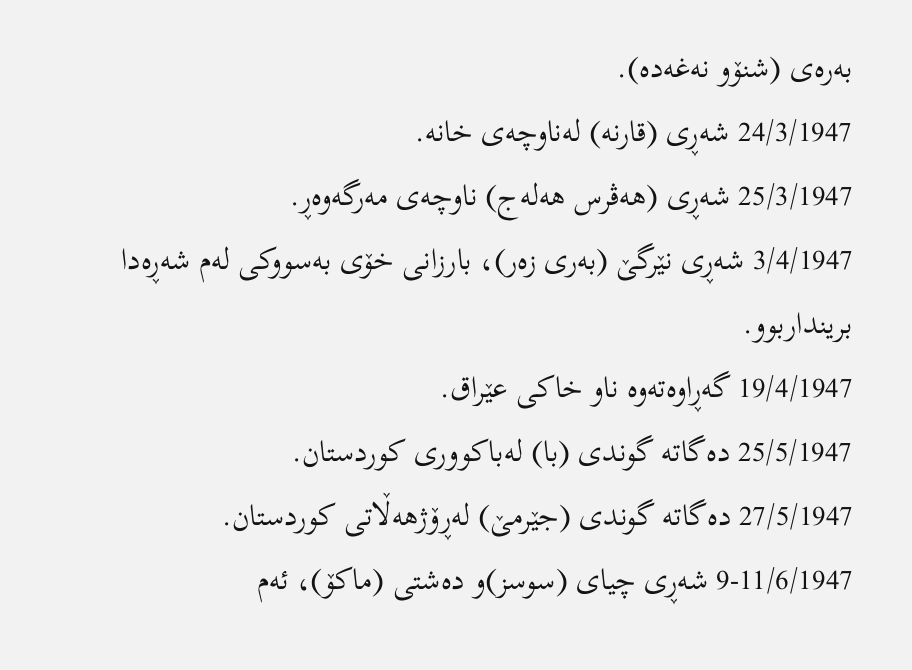به‌ره‌ی (شنۆو نه‌غه‌ده‌).
24/3/1947 شه‌ڕی (قارنه‌) له‌ناوچه‌ی خانه‌.
25/3/1947 شه‌ڕی (هه‌ڤرس هه‌له‌ج) ناوچه‌ی مه‌رگه‌وه‌ڕ.
3/4/1947 شه‌ڕی نێرگێ‌ (به‌ری زه‌ر)، بارزانی خۆی به‌سووكی له‌م شه‌ڕه‌دا برینداربوو.
19/4/1947 گه‌ڕاوه‌ته‌وه‌ ناو خاكی عێراق.
25/5/1947 ده‌گاته‌ گوندی (با) له‌باكووری‌ كوردستان.
27/5/1947 ده‌گاته‌ گوندی (جێرمێ‌) له‌ڕۆژهه‌ڵاتی‌ كوردستان.
9-11/6/1947 شه‌ڕی چیای (سوسز)و ده‌شتی (ماكۆ)، ئه‌م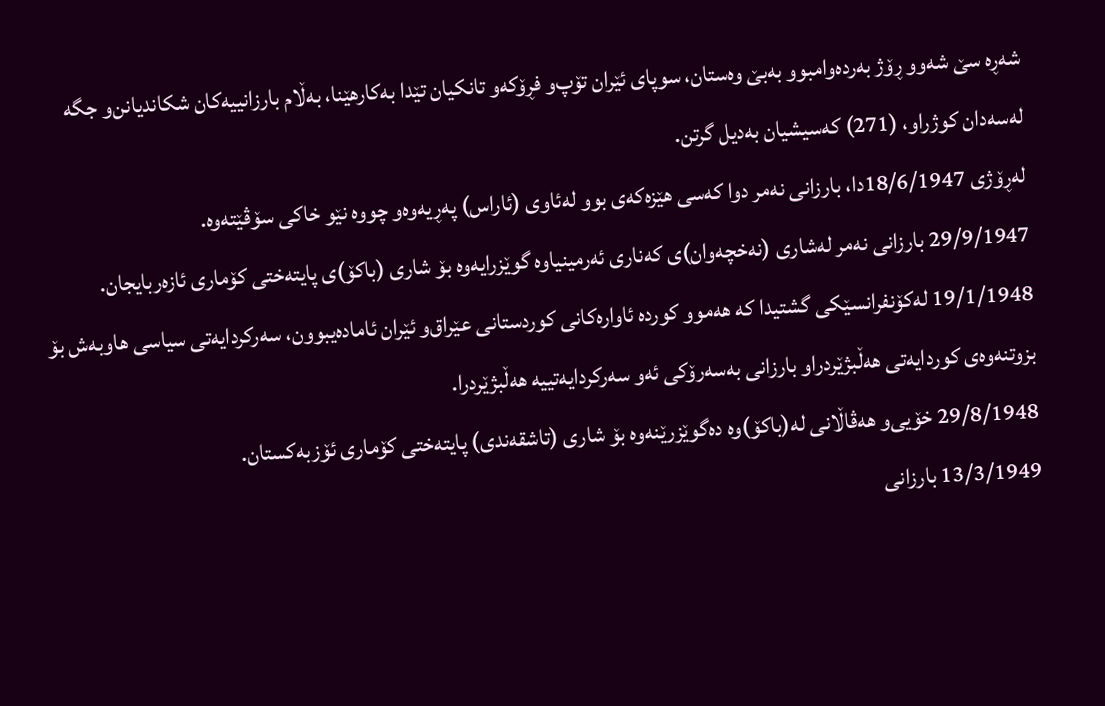شه‌ڕه‌ سێ‌ شه‌وو ڕۆژ به‌رده‌وامبوو به‌بێ‌ وه‌ستان، سوپای ئێران تۆپ‌و فڕۆكه‌و تانكیان تێدا به‌كارهێنا، به‌ڵام بارزانییه‌كان شكاندیانن‌و جگه‌ له‌سه‌دان كوژراو، (271) كه‌سیشیان به‌دیل گرتن.
له‌ڕۆژی 18/6/1947دا، بارزانی نه‌مر دوا كه‌سی هێزه‌كه‌ی بوو له‌ئاوی (ئاراس) په‌ڕیه‌وه‌و چووه‌ نێو خاكی سۆڤێته‌وه‌.
29/9/1947 بارزانی نه‌مر له‌شاری (نه‌خچه‌وان)ی كه‌ناری ئه‌رمینیاوه‌ گوێزرایه‌وه‌ بۆ شاری (باكۆ)ی پایته‌ختی كۆماری ئازه‌ربایجان.
19/1/1948 له‌كۆنفرانسێكی گشتیدا كه‌ هه‌موو كورده‌ ئاواره‌كانی كوردستانی عێراق‌و ئێران ئاماده‌یبوون، سه‌ركردایه‌تی سیاسی هاوبه‌ش بۆ بزوتنه‌وه‌ی كوردایه‌تی هه‌ڵبژێردراو بارزانی به‌سه‌رۆكی ئه‌و سه‌ركردایه‌تییه‌ هه‌ڵبژێردرا.
29/8/1948 خۆیی‌و هه‌ڤاڵانی له‌(باكۆ)وه‌ ده‌گوێزرێنه‌وه‌ بۆ شاری (تاشقه‌ندی) پایته‌ختی كۆماری ئۆزبه‌كستان.
13/3/1949 بارزانی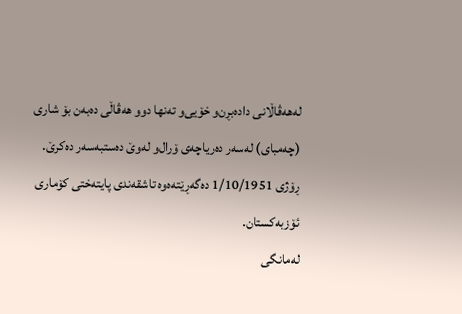له‌هه‌ڤاڵانی داده‌بڕن‌و خۆیی‌و ته‌نها دوو هه‌ڤاڵی ده‌به‌ن بۆ شاری (چه‌مبای) له‌سه‌ر ده‌ریاچه‌ی ۆرال‌و له‌وێ‌ ده‌ستبه‌سه‌ر ده‌كرێ‌.
ڕۆژی‌ 1/10/1951 ده‌گه‌ڕێته‌ه‌وه‌ تاشقه‌ندی‌ پایته‌ختی‌ كۆماری‌ ئۆزبه‌كستان.
له‌مانگی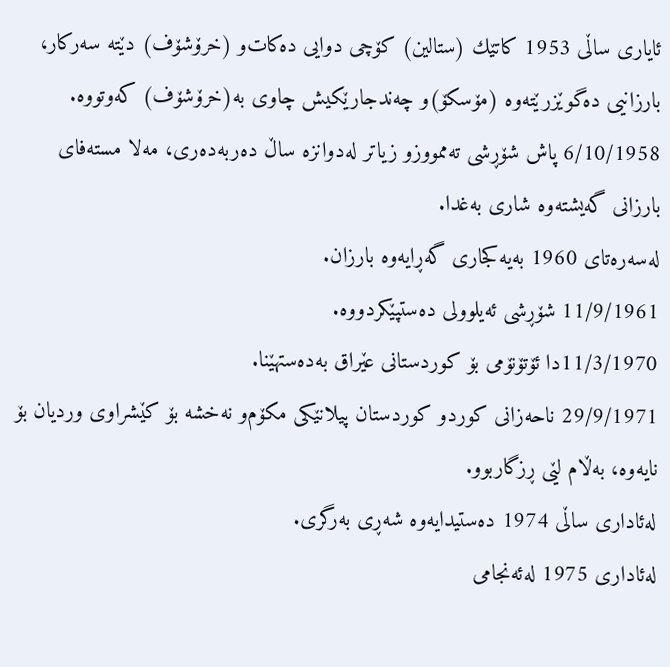ئایاری ساڵی‌ 1953 كاتێك (ستالین) كۆچی‌ دوایی ده‌كات‌و (خرۆشۆف) دێته‌ سه‌ركار، بارزانیی ده‌گوێزرێته‌وه‌ (مۆسكۆ)و چه‌ندجارێكیش چاوی به‌(خرۆشۆف) كه‌وتووه‌.
6/10/1958 پاش شۆڕشی ته‌ممووزو زیاتر له‌دوانزه‌ ساڵ‌ ده‌ربه‌ده‌ری، مه‌لا مسته‌فای‌ بارزانی‌ گه‌یشته‌وه‌ شاری‌ به‌غدا.
له‌سه‌ره‌تای 1960 به‌یه‌كجاری گه‌ڕایه‌وه‌ بارزان.
11/9/1961 شۆڕشی ئه‌یلوولی‌ ده‌ستپێكردووه‌.
11/3/1970دا ئۆتۆنۆمی بۆ كوردستانی عێراق به‌ده‌ستهێنا.
29/9/1971 ناحه‌زانی كوردو كوردستان پیلانێكی مكۆم‌و نه‌خشه‌ بۆ كێشراوی وردیان بۆ نایه‌وه‌، به‌ڵام لێی ڕزگاربوو.
له‌ئاداری ساڵی‌ 1974 ده‌ستیدایه‌وه‌ شه‌ڕی به‌رگری.
له‌ئاداری 1975 له‌ئه‌نجامی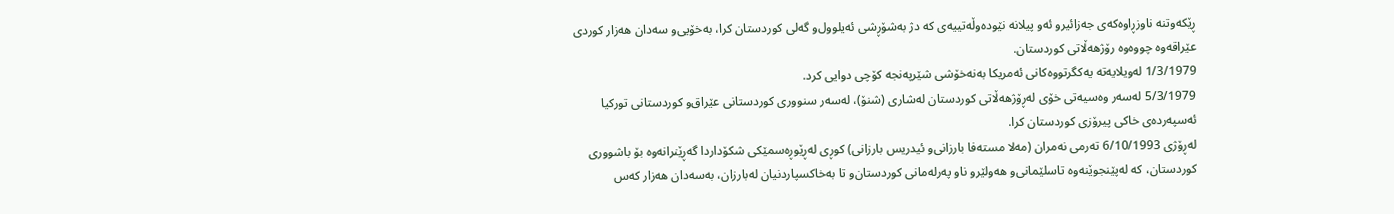ڕێكه‌وتنه‌ ناوزڕاوه‌كه‌ی جه‌زائیرو ئه‌و پیلانه‌ نێوده‌وڵه‌تییه‌ی كه‌ دژ به‌شۆڕشی ئه‌یلوول‌و گه‌لی‌ كوردستان كرا، به‌خۆیی‌و سه‌دان هه‌زار كوردی عێراقه‌وه‌ چووه‌وه‌ رۆژهه‌ڵاتی‌ كوردستان.
1/3/1979 له‌ویلایه‌ته‌ یه‌كگرتووه‌كانی ئه‌مریكا به‌نه‌خۆشی شێرپه‌نجه‌ كۆچی دوایی كرد.
5/3/1979 له‌سه‌ر وه‌سیه‌تی خۆی له‌ڕۆژهه‌ڵاتی‌ كوردستان له‌شاری (شنۆ)، له‌سه‌ر سنووری كوردستانی عێراق‌و كوردستانی توركیا ئه‌سپه‌رده‌ی خاكی پیرۆزی كوردستان كرا.
له‌ڕۆژی‌ 6/10/1993 ته‌رمی نه‌مران (مه‌لا مسته‌فا بارزانی‌و ئیدریس بارزانی‌) كوڕی‌ له‌ڕێوڕه‌سمێكی شكۆداردا گه‌ڕێنرانه‌وه‌ بۆ باشووری‌ كوردستان، كه‌ له‌پێنجوێنه‌وه‌ تاسلێمانی‌و هه‌ولێرو ناو په‌رله‌مانی كوردستان‌و تا به‌خاكسپاردنیان له‌بارزان، به‌سه‌دان هه‌زار كه‌س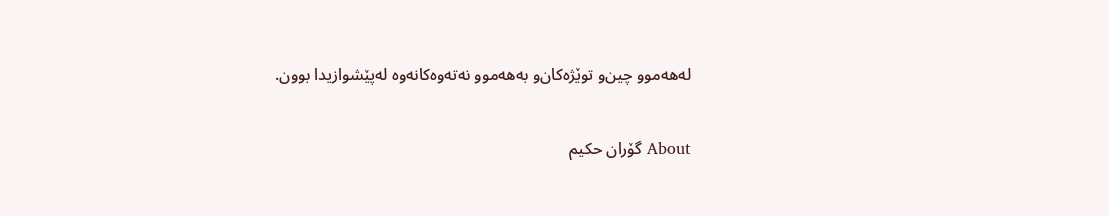له‌هه‌موو چین‌و توێژه‌كان‌و به‌هه‌موو نه‌ته‌وه‌كانه‌وه‌ له‌پێشوازیدا بوون.

About گۆران حكيم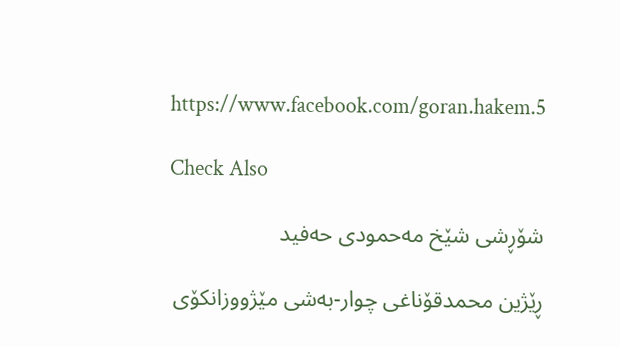https://www.facebook.com/goran.hakem.5

Check Also

شۆڕشی شێخ مەحمودی حەفید

ڕێژین محمدقۆناغی چوار-بەشی مێژووزانكۆی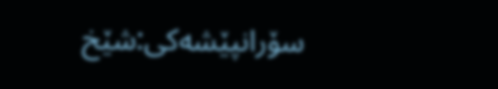سۆرانپێشەکی:شێخ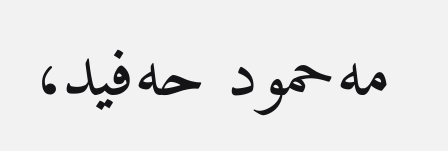مەحمود حەفید،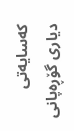کەسایەتی دیاری گۆڕەپانی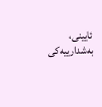ئایینی، بەشدارییەکی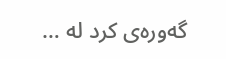گەورەی کرد لە …